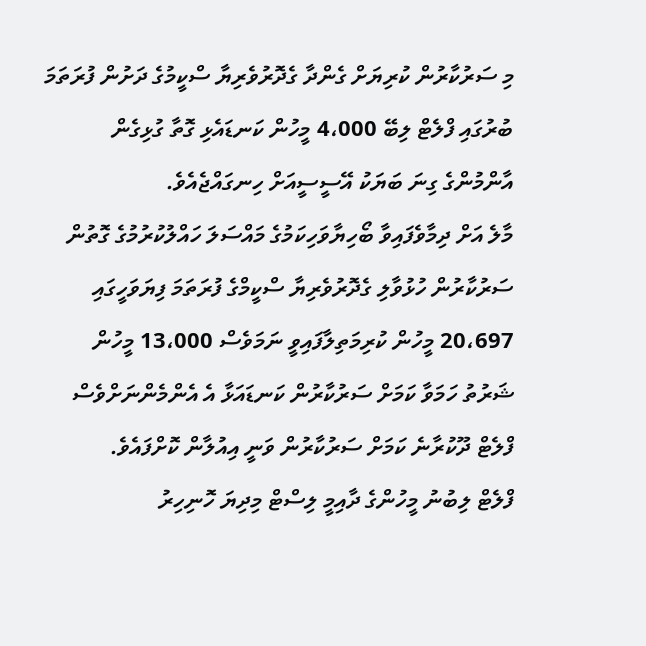މި ސަރުކާރުން ކުރިޔަށް ގެންދާ ގެދޮރުވެރިޔާ ސްކީމުގެ ދަށުން ފުރަތަމަ ބުރުގައި ފްލެޓް ލިބޭ 4،000 މީހުން ކަނޑައެޅި ގޮތާ ގުޅިގެން އާންމުންގެ ގިނަ ބަޔަކު އޭސީސީއަށް ހިނގައްޖެއެވެ.
މާލެ އަށް ދިމާވެފައިވާ ބޯހިޔާވަހިކަމުގެ މައްސަލަ ހައްލުކުރުމުގެ ގޮތުން ސަރުކާރުން ހުޅުވާލި ގެދޮރުވެރިޔާ ސްކީމްގެ ފުރަތަމަ ފިޔަވަހީގައި 20،697 މީހުން ކުރިމަތިލާފައިވީ ނަމަވެސް 13،000 މީހުން ޝަރުތު ހަމަވާ ކަމަށް ސަރުކާރުން ކަނޑައަޅާ އެ އެންމެންނަށްވެސް ފްލެޓް ދޫކުރާނެ ކަމަށް ސަރުކާރުން ވަނީ އިއުލާން ކޮށްފައެވެ.
ފްލެޓް ލިބުނު މީހުންގެ ދާއިމީ ލިސްޓް މިދިޔަ ހޮނިހިރު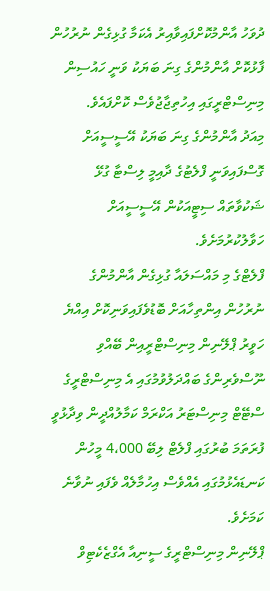ދުވަހު އާންމުކޮށްފައިވާއިރު އެކަމާ ގުޅިގެން ނުރުހުން ފާޅުކޮށް އާންމުންގެ ގިނަ ބަޔަކު ވަނީ ހައުސިން މިނިސްޓްރީގައި އިހުތިޖާޖުވެސް ކޮށްފައެވެ.
މިއަދު އާންމުންގެ ގިނަ ބަޔަކު އޭސީސީއަށް ގޮސްފައިވަނީ ފްލެޓުގެ ދާއިމީ ލިސްޓާ ގުޅޭ ޝަކުވާތައް ސިޓީއަކުން އޭސީސީއަށް ހަވާލުކުރުމަށެވެ.
ފްލެޓްގެ މި މައްސަލައާ ގުޅިގެން އާންމުންގެ ނުރުހުން އިންތިހާއަށް ބޮޑުވެފައިވަނިކޮށް އިއްޔެ ހަވީރު ޕްލޭނިން މިނިސްޓްރީއިން ބޭއްވި ނޫސްވެރިންގެ ބައްދަލުވުމުގައި އެ މިނިސްޓްރީގެ ސްޓޭޓް މިނިސްޓަރު އަކްރަމް ކަމާލުއްދީން ވިދާޅުވީ ފުރަތަމަ ބުރުގައި ފްލެޓް ލިބޭ 4،000 މީހުން ކަނޑައެޅުމުގައި އެއްވެސް އިހުމާލެއް ވެފައި ނުވާނެ ކަމަށެވެ.
ޕްލޭނިން މިނިސްޓްރީގެ ސީނިއާ އެގްޒެކެޓިވް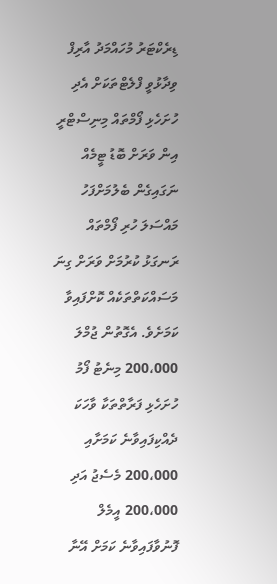ޑިރެކްޓަރު މުހައްމަދު އާރިފް ވިދާޅުވީ ފްލެޓްތަކަށް އެދި ހުށަހެޅި ފޯމްތައް މިނިސްޓްރީ އިން ވަރަށް ބޮޑު ޓީމެއް ނަގައިގެން ބެލުމަށްފަހު މައްސަލަ ހުރި ފޯމްތައް ރަނގަޅު ކުރުމަށް ވަރަށް ގިނަ މަސައްކަތްތަކެއް ކޮށްފައިވާ ކަމަށެވެ. އެގޮތުން ޖުމްލަ 200،000 މިނެޓު ފޯމު ހުށަހެޅި ފަރާތްތަކާ ވާހަކަ ދެއްކިފައިވާނެ ކަމަށާއި 200،000 މެސެޖު އަދި 200،000 އީމެލް ފޮނުވާފައިވާނެ ކަމަށް އޭނާ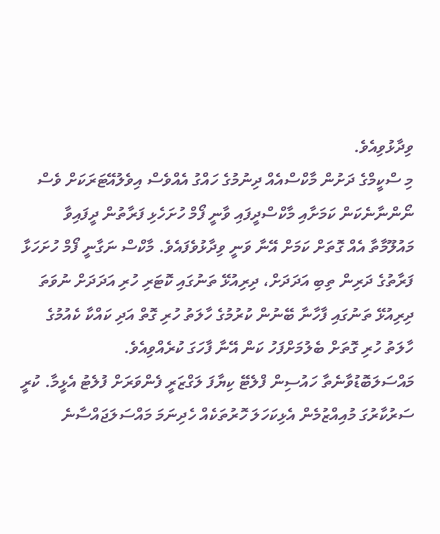ވިދާޅުވިއެވެ.
މި ސްކީމްގެ ދަށުން މާކްސްއެއް ދިނުމުގެ ހައްގު އެއްވެސް އިވެލުއޭޓަރަކަށް ވެސް ނޯންނާނެކަން ކަމަށާއި މާކްސްދީފައި ވާނީ ފޯމް ހުށަހެޅި ފަރާތުން ދީފައިވާ މައުލޫމާތާ އެއް ގޮތަށް ކަމަށް އޭނާ ވަނީ ވިދާޅުވެފައެވެ. މާކްސް ނަގާނީ ފޯމް ހުށަހަޅާ ފަރާތުގެ ދަރިން ތިބި އަދަދަށް، ދިރިއުޅޭ ތަނުގައި ކޮޓަރި ހުރި އަދަދަށް ނުވަތަ ދިރިއުޅޭ ތަނުގައި ފާހާނާ ބޭނުން ކުރުމުގެ ހާލަތު ހުރި ގޮތް އަދި ކައްކާ ކެއުމުގެ ހާލަތު ހުރި ގޮތަށް ބެލުމަށްފަހު ކަން އޭނާ ފާހަގަ ކުރެއްވިއެވެ.
މައްސަލަބޮޑުވާނެތާ ހައުސިން ފްލެޓޭ ކިޔާފަ ލަގްޒަރީ ފެންވަރަށް ފުލެޓު އެޅީމާ. ކުރީ ސަރުކާރުގަ މުއިއްޒުމެން އެޅިކަހަލަ ހޮރުތަކެއް ހެދިނަމަ މައްސަލަޖައްސާނެ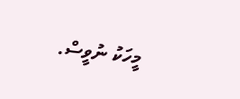މީހަކު ނުވީސް.